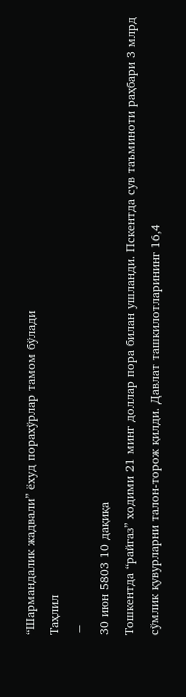“Шармандалик жадвали” ёхуд порахўрлар тамом бўлади
Таҳлил
−
30 июн 5803 10 дақиқа
Тошкентда “райгаз” ходими 21 минг доллар пора билан ушланди. Пскентда сув таъминоти раҳбари 3 млрд сўмлик қувурларни талон-торож қилди. Давлат ташкилотларининг 16,4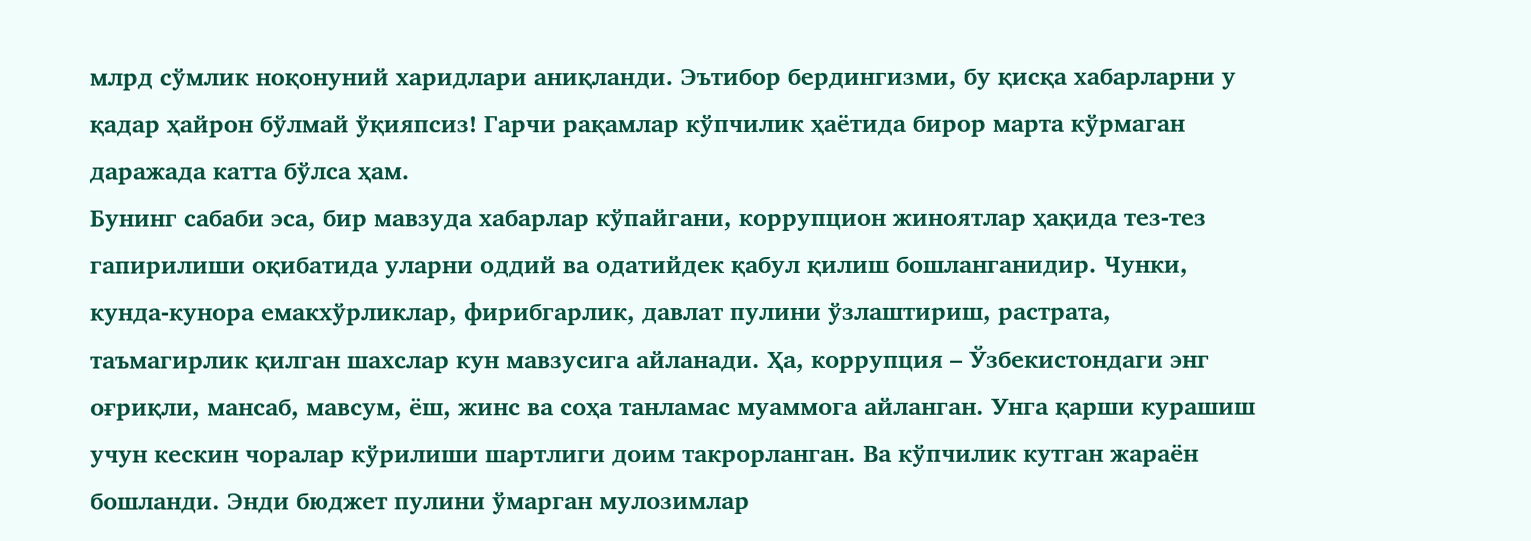млрд сўмлик ноқонуний харидлари аниқланди. Эътибор бердингизми, бу қисқа хабарларни у қадар ҳайрон бўлмай ўқияпсиз! Гарчи рақамлар кўпчилик ҳаётида бирор марта кўрмаган даражада катта бўлса ҳам.
Бунинг сабаби эса, бир мавзуда хабарлар кўпайгани, коррупцион жиноятлар ҳақида тез-тез гапирилиши оқибатида уларни оддий ва одатийдек қабул қилиш бошланганидир. Чунки, кунда-кунора емакхўрликлар, фирибгарлик, давлат пулини ўзлаштириш, растрата, таъмагирлик қилган шахслар кун мавзусига айланади. Ҳа, коррупция – Ўзбекистондаги энг оғриқли, мансаб, мавсум, ёш, жинс ва соҳа танламас муаммога айланган. Унга қарши курашиш учун кескин чоралар кўрилиши шартлиги доим такрорланган. Ва кўпчилик кутган жараён бошланди. Энди бюджет пулини ўмарган мулозимлар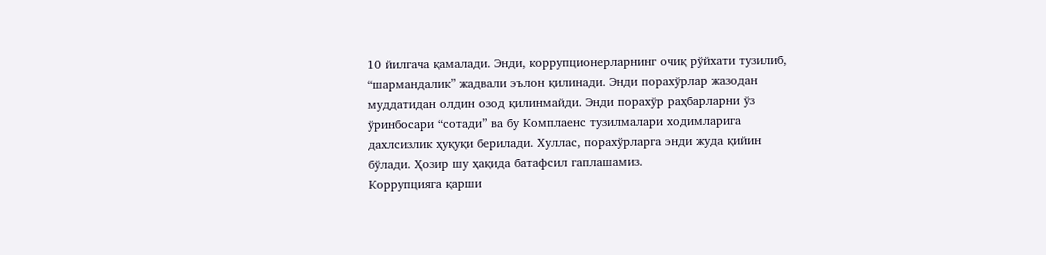10 йилгача қамалади. Энди, коррупционерларнинг очиқ рўйхати тузилиб, “шармандалик” жадвали эълон қилинади. Энди порахўрлар жазодан муддатидан олдин озод қилинмайди. Энди порахўр раҳбарларни ўз ўринбосари “сотади” ва бу Комплаенс тузилмалари ходимларига дахлсизлик ҳуқуқи берилади. Хуллас, порахўрларга энди жуда қийин бўлади. Ҳозир шу ҳақида батафсил гаплашамиз.
Коррупцияга қарши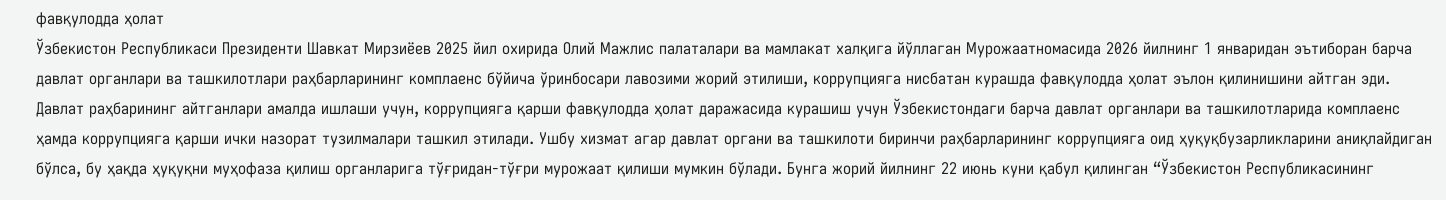фавқулодда ҳолат
Ўзбекистон Республикаси Президенти Шавкат Мирзиёев 2025 йил охирида Олий Мажлис палаталари ва мамлакат халқига йўллаган Мурожаатномасида 2026 йилнинг 1 январидан эътиборан барча давлат органлари ва ташкилотлари раҳбарларининг комплаенс бўйича ўринбосари лавозими жорий этилиши, коррупцияга нисбатан курашда фавқулодда ҳолат эълон қилинишини айтган эди.
Давлат раҳбарининг айтганлари амалда ишлаши учун, коррупцияга қарши фавқулодда ҳолат даражасида курашиш учун Ўзбекистондаги барча давлат органлари ва ташкилотларида комплаенс ҳамда коррупцияга қарши ички назорат тузилмалари ташкил этилади. Ушбу хизмат агар давлат органи ва ташкилоти биринчи раҳбарларининг коррупцияга оид ҳуқуқбузарликларини аниқлайдиган бўлса, бу ҳақда ҳуқуқни муҳофаза қилиш органларига тўғридан-тўғри мурожаат қилиши мумкин бўлади. Бунга жорий йилнинг 22 июнь куни қабул қилинган “Ўзбекистон Республикасининг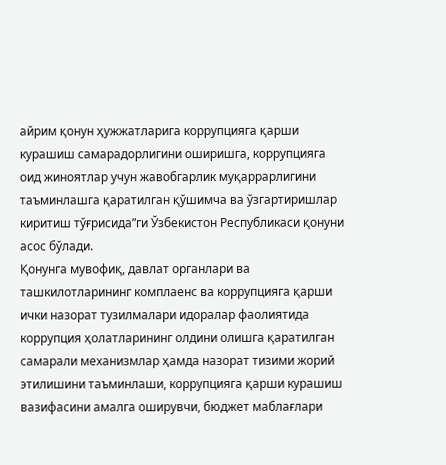айрим қонун ҳужжатларига коррупцияга қарши курашиш самарадорлигини оширишга, коррупцияга оид жиноятлар учун жавобгарлик муқаррарлигини таъминлашга қаратилган қўшимча ва ўзгартиришлар киритиш тўғрисида”ги Ўзбекистон Республикаси қонуни асос бўлади.
Қонунга мувофиқ, давлат органлари ва ташкилотларининг комплаенс ва коррупцияга қарши ички назорат тузилмалари идоралар фаолиятида коррупция ҳолатларининг олдини олишга қаратилган самарали механизмлар ҳамда назорат тизими жорий этилишини таъминлаши, коррупцияга қарши курашиш вазифасини амалга оширувчи, бюджет маблағлари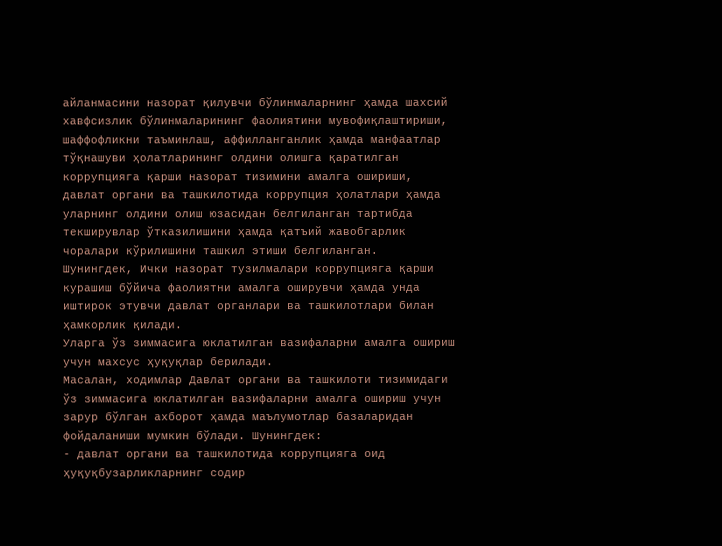айланмасини назорат қилувчи бўлинмаларнинг ҳамда шахсий хавфсизлик бўлинмаларининг фаолиятини мувофиқлаштириши, шаффофликни таъминлаш, аффилланганлик ҳамда манфаатлар тўқнашуви ҳолатларининг олдини олишга қаратилган коррупцияга қарши назорат тизимини амалга ошириши, давлат органи ва ташкилотида коррупция ҳолатлари ҳамда уларнинг олдини олиш юзасидан белгиланган тартибда текширувлар ўтказилишини ҳамда қатъий жавобгарлик чоралари кўрилишини ташкил этиши белгиланган.
Шунингдек, Ички назорат тузилмалари коррупцияга қарши курашиш бўйича фаолиятни амалга оширувчи ҳамда унда иштирок этувчи давлат органлари ва ташкилотлари билан ҳамкорлик қилади.
Уларга ўз зиммасига юклатилган вазифаларни амалга ошириш учун махсус ҳуқуқлар берилади.
Масалан, ходимлар Давлат органи ва ташкилоти тизимидаги ўз зиммасига юклатилган вазифаларни амалга ошириш учун зарур бўлган ахборот ҳамда маълумотлар базаларидан фойдаланиши мумкин бўлади. Шунингдек:
- давлат органи ва ташкилотида коррупцияга оид ҳуқуқбузарликларнинг содир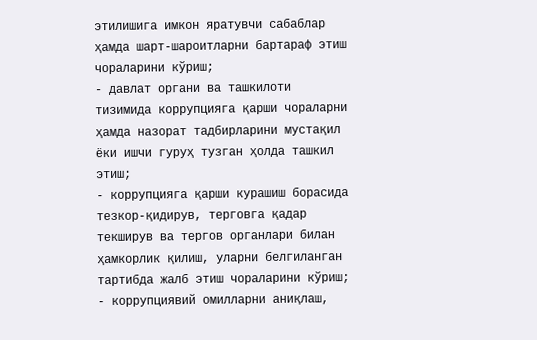этилишига имкон яратувчи сабаблар ҳамда шарт-шароитларни бартараф этиш чораларини кўриш;
- давлат органи ва ташкилоти тизимида коррупцияга қарши чораларни ҳамда назорат тадбирларини мустақил ёки ишчи гуруҳ тузган ҳолда ташкил этиш;
- коррупцияга қарши курашиш борасида тезкор-қидирув, терговга қадар текширув ва тергов органлари билан ҳамкорлик қилиш, уларни белгиланган тартибда жалб этиш чораларини кўриш;
- коррупциявий омилларни аниқлаш,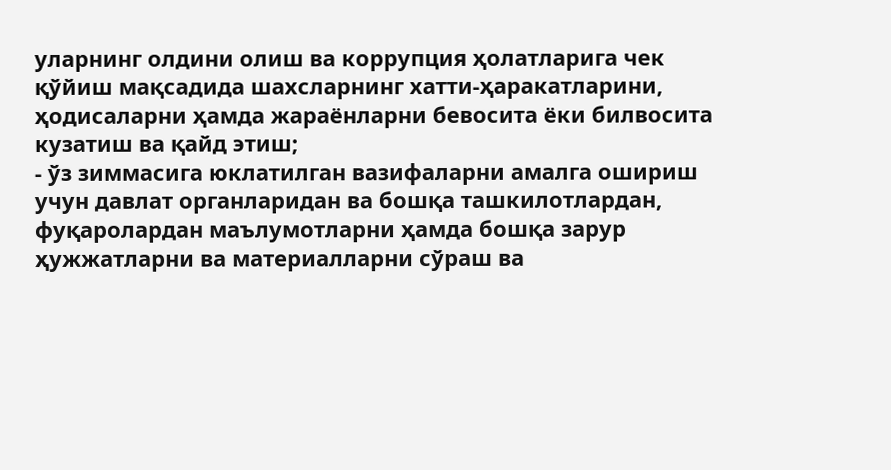уларнинг олдини олиш ва коррупция ҳолатларига чек қўйиш мақсадида шахсларнинг хатти-ҳаракатларини, ҳодисаларни ҳамда жараёнларни бевосита ёки билвосита кузатиш ва қайд этиш;
- ўз зиммасига юклатилган вазифаларни амалга ошириш учун давлат органларидан ва бошқа ташкилотлардан, фуқаролардан маълумотларни ҳамда бошқа зарур ҳужжатларни ва материалларни сўраш ва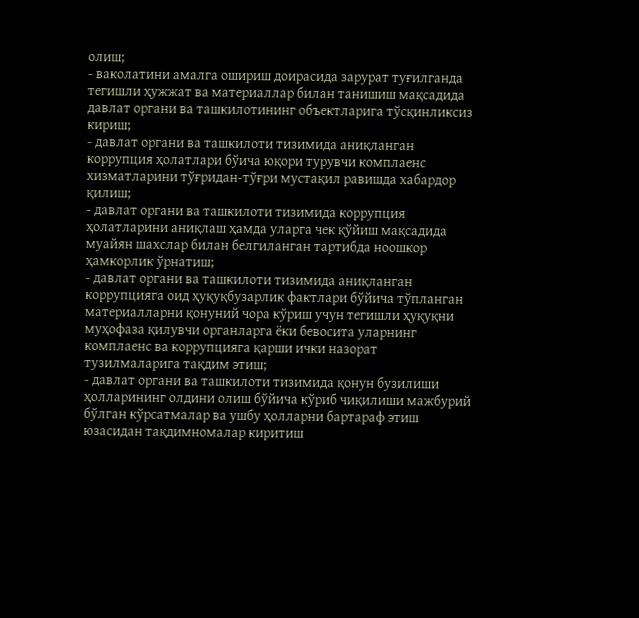олиш;
- ваколатини амалга ошириш доирасида зарурат туғилганда тегишли ҳужжат ва материаллар билан танишиш мақсадида давлат органи ва ташкилотининг объектларига тўсқинликсиз кириш;
- давлат органи ва ташкилоти тизимида аниқланган коррупция ҳолатлари бўича юқори турувчи комплаенс хизматларини тўғридан-тўғри мустақил равишда хабардор қилиш;
- давлат органи ва ташкилоти тизимида коррупция ҳолатларини аниқлаш ҳамда уларга чек қўйиш мақсадида муайян шахслар билан белгиланган тартибда ноошкор ҳамкорлик ўрнатиш;
- давлат органи ва ташкилоти тизимида аниқланган коррупцияга оид ҳуқуқбузарлик фактлари бўйича тўпланган материалларни қонуний чора кўриш учун тегишли ҳуқуқни муҳофаза қилувчи органларга ёки бевосита уларнинг комплаенс ва коррупцияга қарши ички назорат тузилмаларига тақдим этиш;
- давлат органи ва ташкилоти тизимида қонун бузилиши ҳолларининг олдини олиш бўйича кўриб чиқилиши мажбурий бўлган кўрсатмалар ва ушбу ҳолларни бартараф этиш юзасидан тақдимномалар киритиш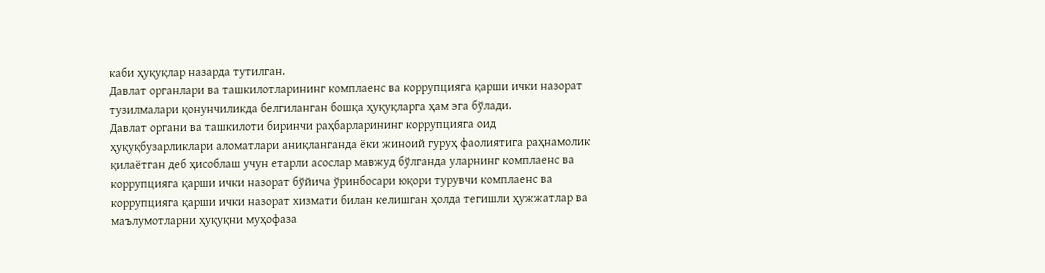каби ҳуқуқлар назарда тутилган.
Давлат органлари ва ташкилотларининг комплаенс ва коррупцияга қарши ички назорат тузилмалари қонунчиликда белгиланган бошқа ҳуқуқларга ҳам эга бўлади.
Давлат органи ва ташкилоти биринчи раҳбарларининг коррупцияга оид ҳуқуқбузарликлари аломатлари аниқланганда ёки жиноий гуруҳ фаолиятига раҳнамолик қилаётган деб ҳисоблаш учун етарли асослар мавжуд бўлганда уларнинг комплаенс ва коррупцияга қарши ички назорат бўйича ўринбосари юқори турувчи комплаенс ва коррупцияга қарши ички назорат хизмати билан келишган ҳолда тегишли ҳужжатлар ва маълумотларни ҳуқуқни муҳофаза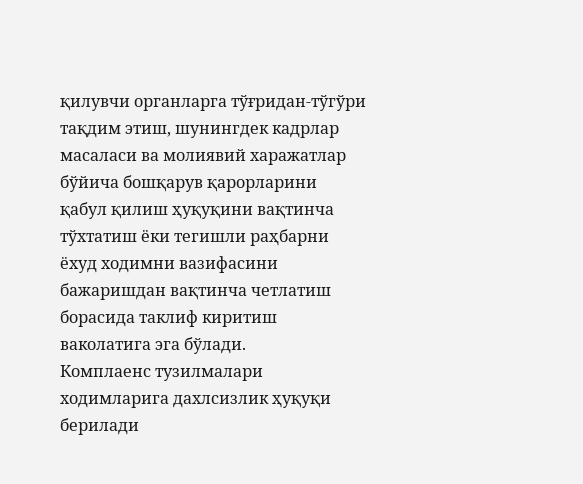қилувчи органларга тўғридан-тўгўри тақдим этиш, шунингдек кадрлар масаласи ва молиявий харажатлар бўйича бошқарув қарорларини қабул қилиш ҳуқуқини вақтинча тўхтатиш ёки тегишли раҳбарни ёхуд ходимни вазифасини бажаришдан вақтинча четлатиш борасида таклиф киритиш ваколатига эга бўлади.
Комплаенс тузилмалари ходимларига дахлсизлик ҳуқуқи берилади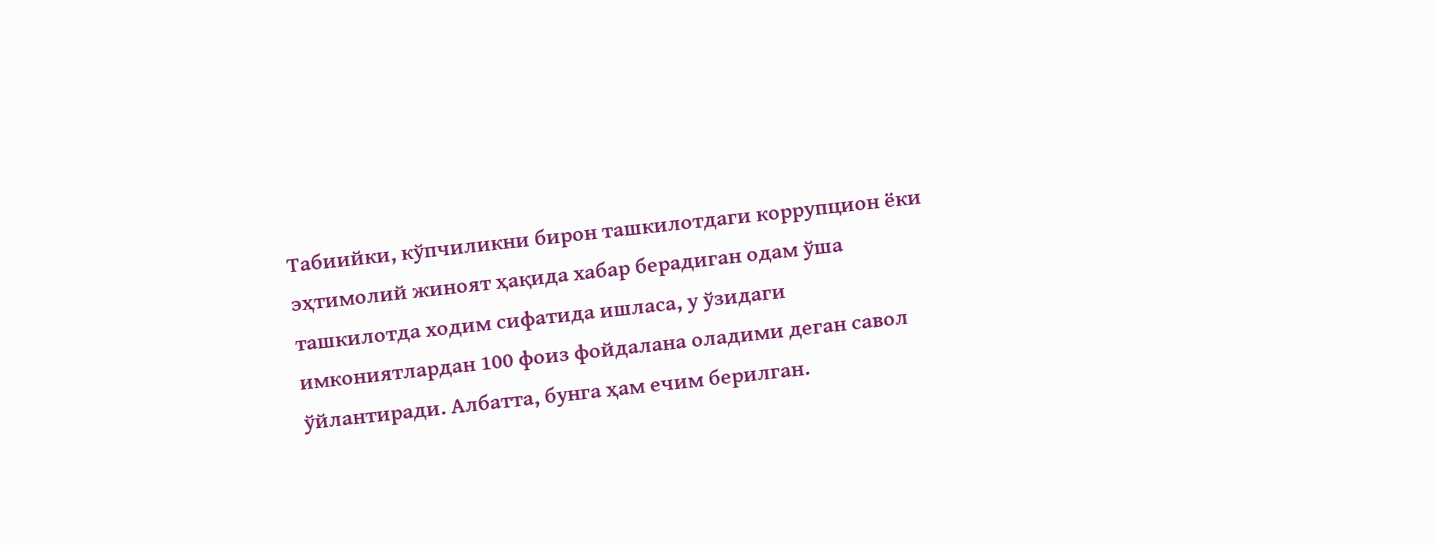Табиийки, кўпчиликни бирон ташкилотдаги коррупцион ёки эҳтимолий жиноят ҳақида хабар берадиган одам ўша ташкилотда ходим сифатида ишласа, у ўзидаги имкониятлардан 100 фоиз фойдалана оладими деган савол ўйлантиради. Албатта, бунга ҳам ечим берилган.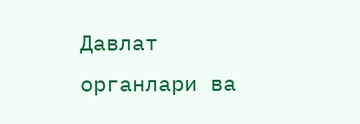Давлат органлари ва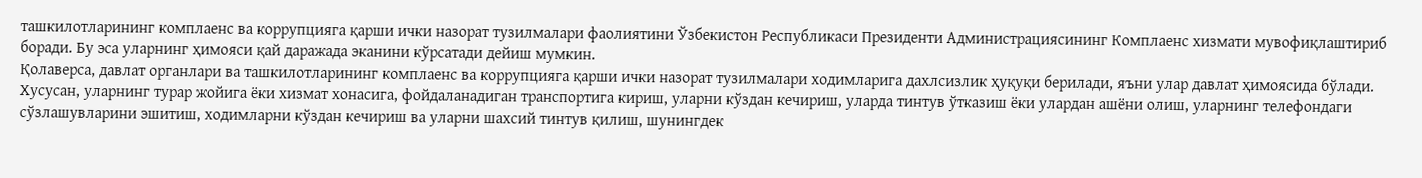ташкилотларининг комплаенс ва коррупцияга қарши ички назорат тузилмалари фаолиятини Ўзбекистон Республикаси Президенти Администрациясининг Комплаенс хизмати мувофиқлаштириб боради. Бу эса уларнинг ҳимояси қай даражада эканини кўрсатади дейиш мумкин.
Қолаверса, давлат органлари ва ташкилотларининг комплаенс ва коррупцияга қарши ички назорат тузилмалари ходимларига дахлсизлик ҳуқуқи берилади, яъни улар давлат ҳимоясида бўлади. Хусусан, уларнинг турар жойига ёки хизмат хонасига, фойдаланадиган транспортига кириш, уларни кўздан кечириш, уларда тинтув ўтказиш ёки улардан ашёни олиш, уларнинг телефондаги сўзлашувларини эшитиш, ходимларни кўздан кечириш ва уларни шахсий тинтув қилиш, шунингдек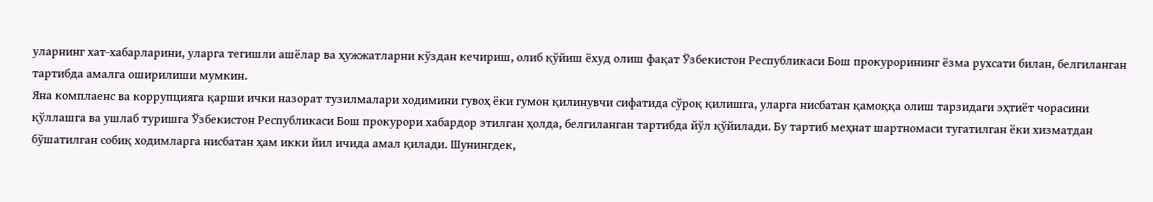уларнинг хат-хабарларини, уларга тегишли ашёлар ва ҳужжатларни кўздан кечириш, олиб қўйиш ёхуд олиш фақат Ўзбекистон Республикаси Бош прокурорининг ёзма рухсати билан, белгиланган тартибда амалга оширилиши мумкин.
Яна комплаенс ва коррупцияга қарши ички назорат тузилмалари ходимини гувоҳ ёки гумон қилинувчи сифатида сўроқ қилишга, уларга нисбатан қамоққа олиш тарзидаги эҳтиёт чорасини қўллашга ва ушлаб туришга Ўзбекистон Республикаси Бош прокурори хабардор этилган ҳолда, белгиланган тартибда йўл қўйилади. Бу тартиб меҳнат шартномаси тугатилган ёки хизматдан бўшатилган собиқ ходимларга нисбатан ҳам икки йил ичида амал қилади. Шунингдек,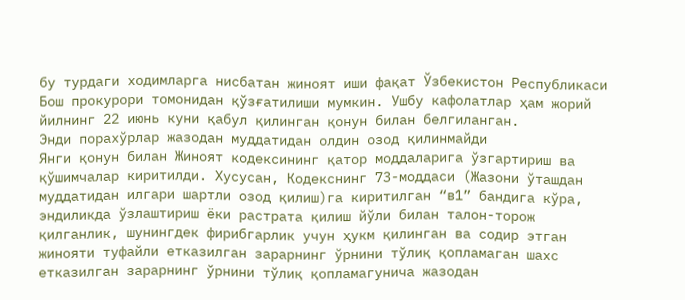бу турдаги ходимларга нисбатан жиноят иши фақат Ўзбекистон Республикаси Бош прокурори томонидан қўзғатилиши мумкин. Ушбу кафолатлар ҳам жорий йилнинг 22 июнь куни қабул қилинган қонун билан белгиланган.
Энди порахўрлар жазодан муддатидан олдин озод қилинмайди
Янги қонун билан Жиноят кодексининг қатор моддаларига ўзгартириш ва қўшимчалар киритилди. Хусусан, Кодекснинг 73-моддаси (Жазони ўташдан муддатидан илгари шартли озод қилиш)га киритилган “в1” бандига кўра, эндиликда ўзлаштириш ёки растрата қилиш йўли билан талон-торож қилганлик, шунингдек фирибгарлик учун ҳукм қилинган ва содир этган жинояти туфайли етказилган зарарнинг ўрнини тўлиқ қопламаган шахс етказилган зарарнинг ўрнини тўлиқ қопламагунича жазодан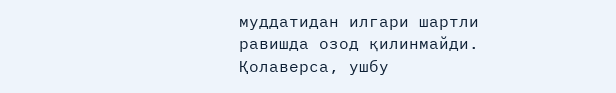муддатидан илгари шартли равишда озод қилинмайди.
Қолаверса, ушбу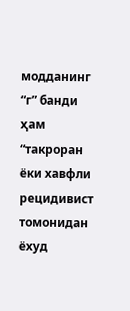модданинг “г” банди ҳам “такроран ёки хавфли рецидивист томонидан ёхуд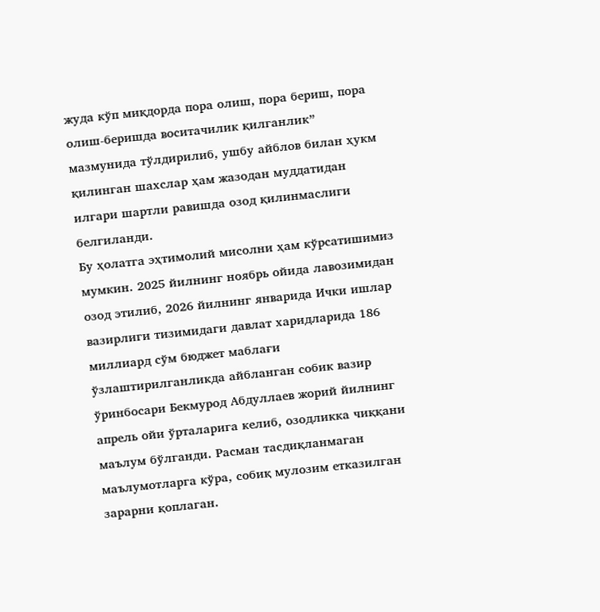жуда кўп миқдорда пора олиш, пора бериш, пора олиш-беришда воситачилик қилганлик” мазмунида тўлдирилиб, ушбу айблов билан ҳукм қилинган шахслар ҳам жазодан муддатидан илгари шартли равишда озод қилинмаслиги белгиланди.
Бу ҳолатга эҳтимолий мисолни ҳам кўрсатишимиз мумкин. 2025 йилнинг ноябрь ойида лавозимидан озод этилиб, 2026 йилнинг январида Ички ишлар вазирлиги тизимидаги давлат харидларида 186 миллиард сўм бюджет маблағи ўзлаштирилганликда айбланган собик вазир ўринбосари Бекмурод Абдуллаев жорий йилнинг апрель ойи ўрталарига келиб, озодликка чиққани маълум бўлганди. Расман тасдиқланмаган маълумотларга кўра, собиқ мулозим етказилган зарарни қоплаган.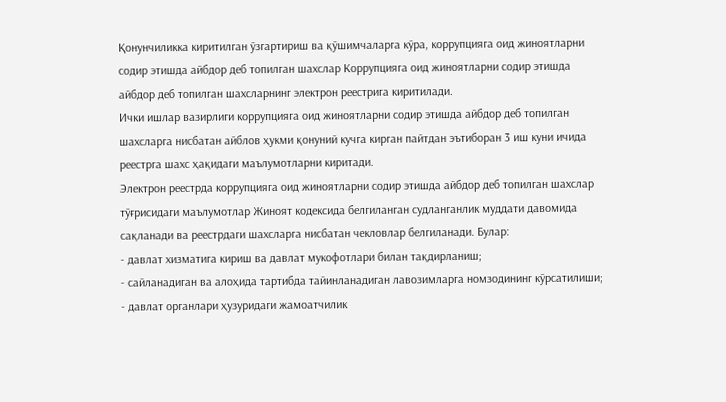Қонунчиликка киритилган ўзгартириш ва қўшимчаларга кўра, коррупцияга оид жиноятларни содир этишда айбдор деб топилган шахслар Коррупцияга оид жиноятларни содир этишда айбдор деб топилган шахсларнинг электрон реестрига киритилади.
Ички ишлар вазирлиги коррупцияга оид жиноятларни содир этишда айбдор деб топилган шахсларга нисбатан айблов ҳукми қонуний кучга кирган пайтдан эътиборан 3 иш куни ичида реестрга шахс ҳақидаги маълумотларни киритади.
Электрон реестрда коррупцияга оид жиноятларни содир этишда айбдор деб топилган шахслар тўғрисидаги маълумотлар Жиноят кодексида белгиланган судланганлик муддати давомида сақланади ва реестрдаги шахсларга нисбатан чекловлар белгиланади. Булар:
- давлат хизматига кириш ва давлат мукофотлари билан тақдирланиш;
- сайланадиган ва алоҳида тартибда тайинланадиган лавозимларга номзодининг кўрсатилиши;
- давлат органлари ҳузуридаги жамоатчилик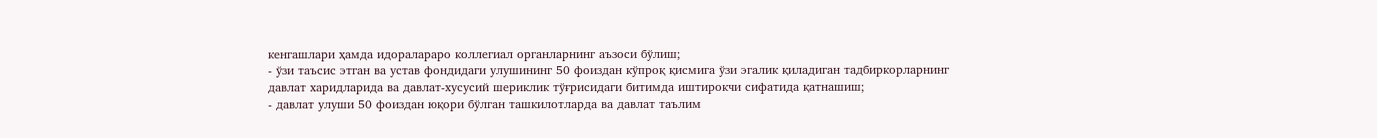кенгашлари ҳамда идоралараро коллегиал органларнинг аъзоси бўлиш;
- ўзи таъсис этган ва устав фондидаги улушининг 50 фоиздан кўпроқ қисмига ўзи эгалик қиладиган тадбиркорларнинг давлат харидларида ва давлат-хусусий шериклик тўғрисидаги битимда иштирокчи сифатида қатнашиш;
- давлат улуши 50 фоиздан юқори бўлган ташкилотларда ва давлат таълим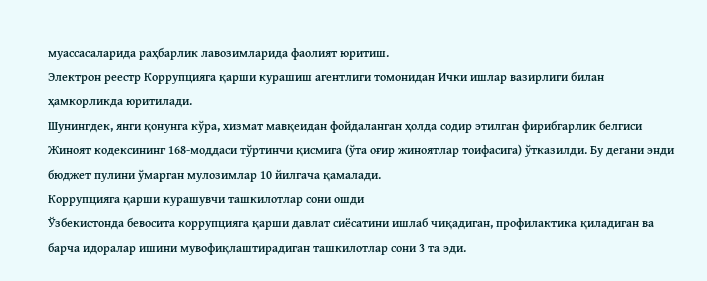муассасаларида раҳбарлик лавозимларида фаолият юритиш.
Электрон реестр Коррупцияга қарши курашиш агентлиги томонидан Ички ишлар вазирлиги билан ҳамкорликда юритилади.
Шунингдек, янги қонунга кўра, хизмат мавқеидан фойдаланган ҳолда содир этилган фирибгарлик белгиси Жиноят кодексининг 168-моддаси тўртинчи қисмига (ўта оғир жиноятлар тоифасига) ўтказилди. Бу дегани энди бюджет пулини ўмарган мулозимлар 10 йилгача қамалади.
Коррупцияга қарши курашувчи ташкилотлар сони ошди
Ўзбекистонда бевосита коррупцияга қарши давлат сиёсатини ишлаб чиқадиган, профилактика қиладиган ва барча идоралар ишини мувофиқлаштирадиган ташкилотлар сони 3 та эди.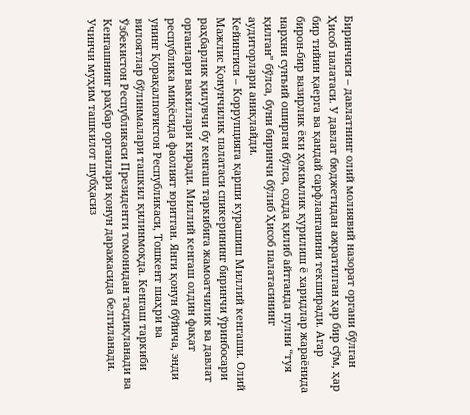Биринчиси – давлатнинг олий молиявий назорат органи бўлган Ҳисоб палатаси. У давлат бюджетидан ажратилган ҳар бир сўм, ҳар бир тийин қаерга ва қандай сарфланганини текширади. Агар бирон-бир вазирлик ёки ҳокимлик қурилиш ё харидлар жараёнида нархни сунъий оширган бўлса, содда қилиб айтганда пулни “туя қилган” бўлса, буни биринчи бўлиб Ҳисоб палатасининг аудиторлари аниқлайди.
Кейингиси – Коррупцияга қарши курашиш Миллий кенгаши. Олий Мажлис Қонунчилик палатаси спикерининг биринчи ўринбосари раҳбарлик қилувчи бу кенгаш таркибига жамоатчилик ва давлат органлари вакиллари киради. Миллий кенгаш олдин фақат республика миқёсида фаолият юритган. Янги қонун бўйича, энди унинг Қорақалпоғистон Республикаси, Тошкент шаҳри ва вилоятлар бўлинмалари ташкил қилинмоқда. Кенгаш таркиби Ўзбекистон Республикаси Президенти томонидан тасдиқланади ва Кенгашнинг раҳбар органлари қонун даражасида белгиланади.
Учинчи муҳим ташкилот шубҳасиз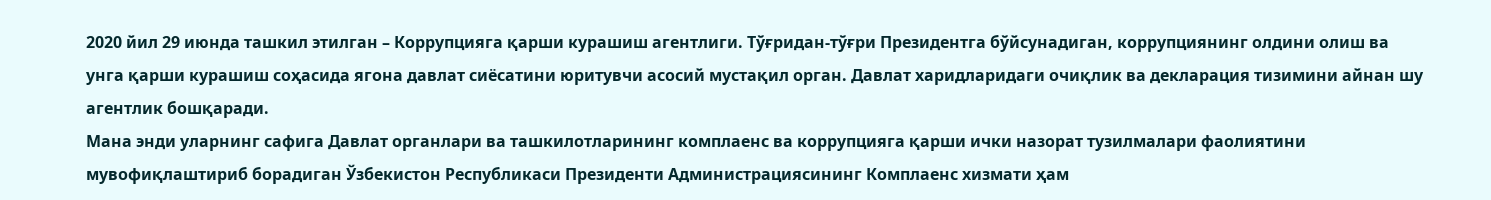2020 йил 29 июнда ташкил этилган – Коррупцияга қарши курашиш агентлиги. Тўғридан-тўғри Президентга бўйсунадиган, коррупциянинг олдини олиш ва унга қарши курашиш соҳасида ягона давлат сиёсатини юритувчи асосий мустақил орган. Давлат харидларидаги очиқлик ва декларация тизимини айнан шу агентлик бошқаради.
Мана энди уларнинг сафига Давлат органлари ва ташкилотларининг комплаенс ва коррупцияга қарши ички назорат тузилмалари фаолиятини мувофиқлаштириб борадиган Ўзбекистон Республикаси Президенти Администрациясининг Комплаенс хизмати ҳам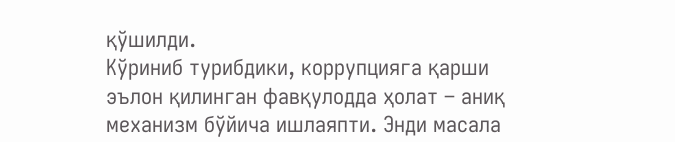қўшилди.
Кўриниб турибдики, коррупцияга қарши эълон қилинган фавқулодда ҳолат – аниқ механизм бўйича ишлаяпти. Энди масала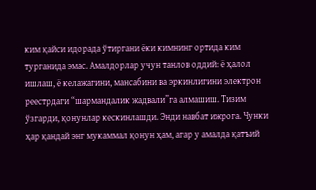ким қайси идорада ўтиргани ёки кимнинг ортида ким турганида эмас. Амалдорлар учун танлов оддий: ё ҳалол ишлаш, ё келажагини, мансабини ва эркинлигини электрон реестрдаги “шармандалик жадвали”га алмашиш. Тизим ўзгарди, қонунлар кескинлашди. Энди навбат ижрога. Чунки ҳар қандай энг мукаммал қонун ҳам, агар у амалда қатъий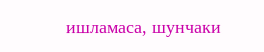ишламаса, шунчаки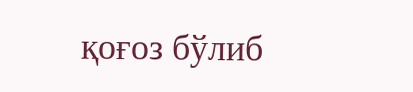қоғоз бўлиб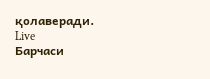қолаверади.
Live
Барчаси